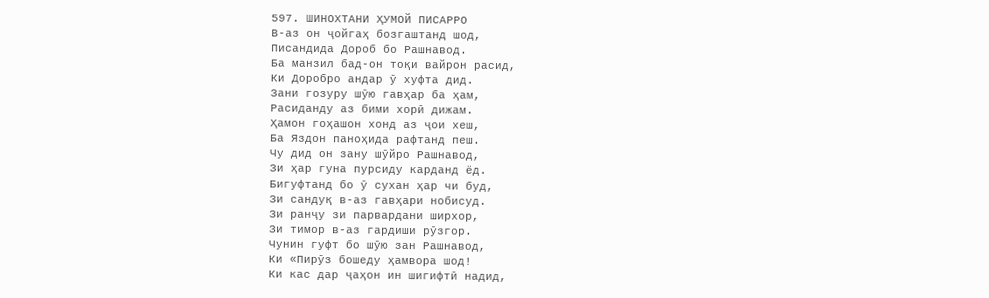597. ШИНОХТАНИ ҲУМОЙ ПИСАРРО
В-аз он ҷойгаҳ бозгаштанд шод,
Писандида Дороб бо Рашнавод.
Ба манзил бад-он тоқи вайрон расид,
Ки Доробро андар ӯ хуфта дид.
Зани гозуру шӯю гавҳар ба ҳам,
Расиданду аз бими хорӣ дижам.
Ҳамон гоҳашон хонд аз ҷои хеш,
Ба Яздон паноҳида рафтанд пеш.
Чу дид он зану шӯйро Рашнавод,
Зи ҳар гуна пурсиду карданд ёд.
Бигуфтанд бо ӯ сухан ҳар чи буд,
Зи сандуқ в-аз гавҳари нобисуд.
Зи ранҷу зи парвардани ширхор,
Зи тимор в-аз гардиши рӯзгор.
Чунин гуфт бо шӯю зан Рашнавод,
Ки «Пирӯз бошеду ҳамвора шод!
Ки кас дар ҷаҳон ин шигифтӣ надид,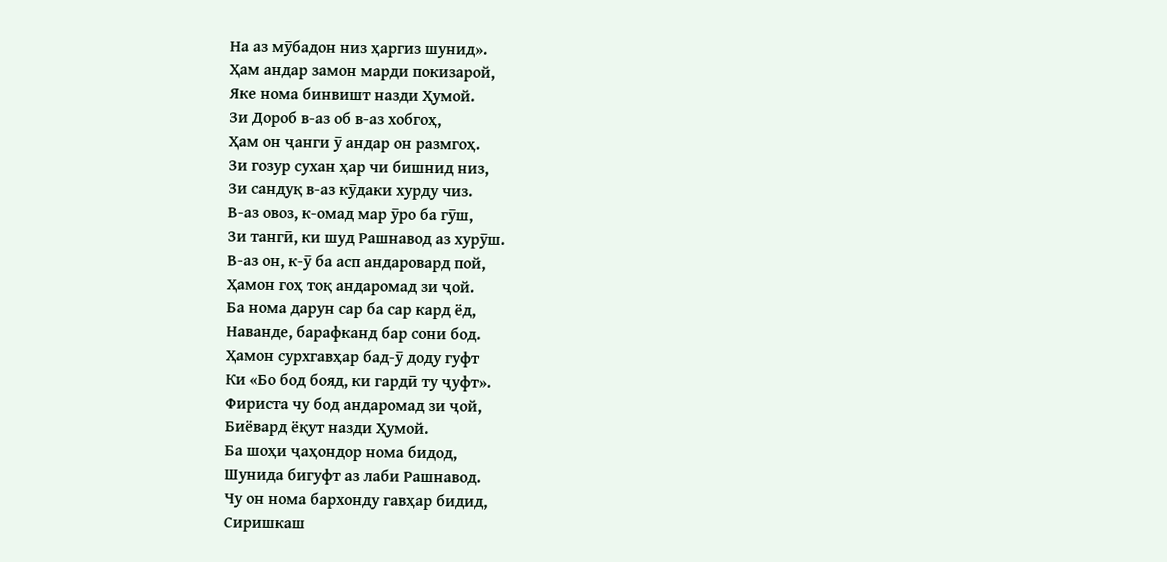На аз мӯбадон низ ҳаргиз шунид».
Ҳам андар замон марди покизарой,
Яке нома бинвишт назди Ҳумой.
Зи Дороб в-аз об в-аз хобгоҳ,
Ҳам он ҷанги ӯ андар он размгоҳ.
Зи гозур сухан ҳар чи бишнид низ,
Зи сандуқ в-аз кӯдаки хурду чиз.
В-аз овоз, к-омад мар ӯро ба гӯш,
Зи тангӣ, ки шуд Рашнавод аз хурӯш.
В-аз он, к-ӯ ба асп андаровард пой,
Ҳамон гоҳ тоқ андаромад зи ҷой.
Ба нома дарун сар ба сар кард ёд,
Наванде, барафканд бар сони бод.
Ҳамон сурхгавҳар бад-ӯ доду гуфт
Ки «Бо бод бояд, ки гардӣ ту ҷуфт».
Фириста чу бод андаромад зи ҷой,
Биёвард ёқут назди Ҳумой.
Ба шоҳи ҷаҳондор нома бидод,
Шунида бигуфт аз лаби Рашнавод.
Чу он нома бархонду гавҳар бидид,
Сиришкаш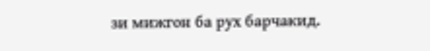зи мижгон ба рух барчакид.